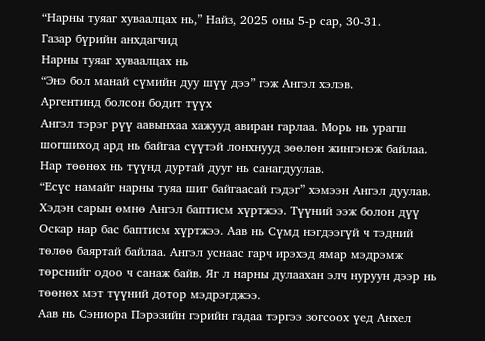“Нарны туяаг хуваалцах нь,” Найз, 2025 оны 5-р сар, 30-31.
Газар бүрийн анхдагчид
Нарны туяаг хуваалцах нь
“Энэ бол манай сүмийн дуу шүү дээ” гэж Ангэл хэлэв.
Аргентинд болсон бодит түүх
Ангэл тэрэг рүү аавынхаа хажууд авиран гарлаа. Морь нь урагш шогшиход ард нь байгаа сүүтэй лонхнууд зөөлөн жингэнэж байлаа. Нар төөнөх нь түүнд дуртай дууг нь санагдуулав.
“Есүс намайг нарны туяа шиг байгаасай гэдэг” хэмээн Ангэл дуулав.
Хэдэн сарын өмнө Ангэл баптисм хүртжээ. Түүний ээж болон дүү Оскар нар бас баптисм хүртжээ. Аав нь Сүмд нэгдээгүй ч тэдний төлөө баяртай байлаа. Ангэл уснаас гарч ирэхэд ямар мэдрэмж төрснийг одоо ч санаж байв. Яг л нарны дулаахан элч нуруун дээр нь төөнөх мэт түүний дотор мэдрэгджээ.
Аав нь Сэниора Пэрэзийн гэрийн гадаа тэргээ зогсоох үед Анхел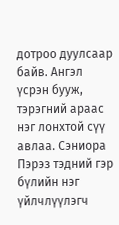дотроо дуулсаар байв. Ангэл үсрэн бууж, тэрэгний араас нэг лонхтой сүү авлаа. Сэниора Пэрэз тэдний гэр бүлийн нэг үйлчлүүлэгч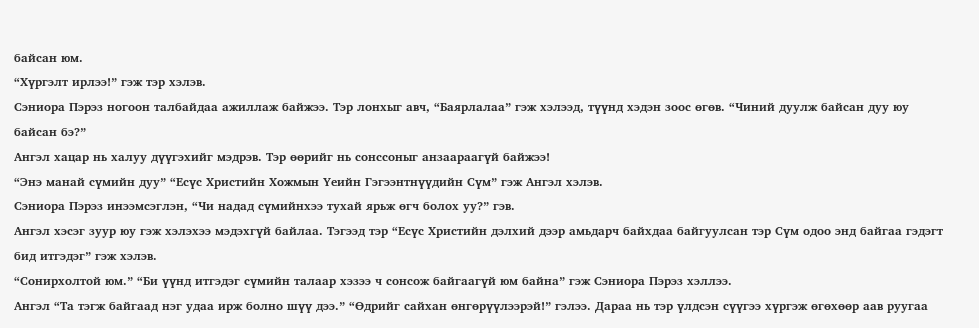байсан юм.
“Хүргэлт ирлээ!” гэж тэр хэлэв.
Сэниора Пэрэз ногоон талбайдаа ажиллаж байжээ. Тэр лонхыг авч, “Баярлалаа” гэж хэлээд, түүнд хэдэн зоос өгөв. “Чиний дуулж байсан дуу юу байсан бэ?”
Ангэл хацар нь халуу дүүгэхийг мэдрэв. Тэр өөрийг нь сонссоныг анзаараагүй байжээ!
“Энэ манай сүмийн дуу” “Есүс Христийн Хожмын Үеийн Гэгээнтнүүдийн Сүм” гэж Ангэл хэлэв.
Сэниора Пэрэз инээмсэглэн, “Чи надад сүмийнхээ тухай ярьж өгч болох уу?” гэв.
Ангэл хэсэг зуур юу гэж хэлэхээ мэдэхгүй байлаа. Тэгээд тэр “Есүс Христийн дэлхий дээр амьдарч байхдаа байгуулсан тэр Сүм одоо энд байгаа гэдэгт бид итгэдэг” гэж хэлэв.
“Сонирхолтой юм.” “Би үүнд итгэдэг сүмийн талаар хэзээ ч сонсож байгаагүй юм байна” гэж Сэниора Пэрэз хэллээ.
Ангэл “Та тэгж байгаад нэг удаа ирж болно шүү дээ.” “Өдрийг сайхан өнгөрүүлээрэй!” гэлээ. Дараа нь тэр үлдсэн сүүгээ хүргэж өгөхөөр аав руугаа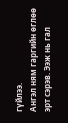гүйлээ.
Ангэл ням гаргийн өглөө эрт сэрэв. Ээж нь гал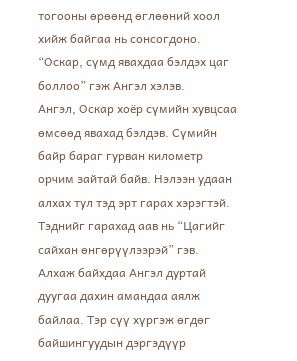тогооны өрөөнд өглөөний хоол хийж байгаа нь сонсогдоно.
“Оскар, сүмд явахдаа бэлдэх цаг боллоо” гэж Ангэл хэлэв.
Ангэл, Оскар хоёр сүмийн хувцсаа өмсөөд явахад бэлдэв. Сүмийн байр бараг гурван километр орчим зайтай байв. Нэлээн удаан алхах тул тэд эрт гарах хэрэгтэй.
Тэднийг гарахад аав нь “Цагийг сайхан өнгөрүүлээрэй” гэв.
Алхаж байхдаа Ангэл дуртай дуугаа дахин амандаа аялж байлаа. Тэр сүү хүргэж өгдөг байшингуудын дэргэдүүр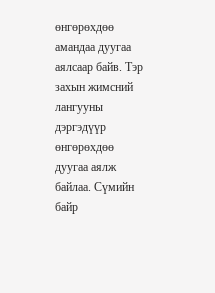өнгөрөхдөө амандаа дуугаа аялсаар байв. Тэр захын жимсний лангууны дэргэдүүр өнгөрөхдөө дуугаа аялж байлаа. Сүмийн байр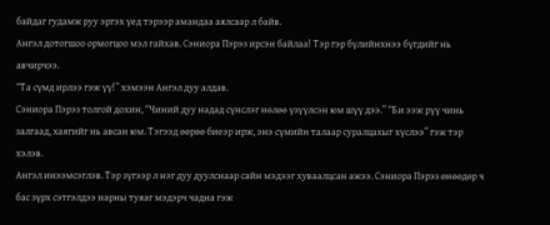байдаг гудамж руу эргэх үед тэрээр амандаа аялсаар л байв.
Ангэл дотогшоо ормогцоо мэл гайхав. Сэниора Пэрэз ирсэн байлаа! Тэр гэр бүлийнхнээ бүгдийг нь авчирчээ.
“Та сүмд ирлээ гэж үү!” хэмээн Ангэл дуу алдав.
Сэниора Пэрэз толгой дохин, “Чиний дуу надад сүнслэг нөлөө үзүүлсэн юм шүү дээ.” “Би ээж рүү чинь залгаад, хаягийг нь авсан юм. Тэгээд өөрөө биеэр ирж, энэ сүмийн талаар суралцахыг хүслээ” гэж тэр хэлэв.
Ангэл инээмсэглэв. Тэр зүгээр л нэг дуу дуулснаар сайн мэдээг хуваалцсан ажээ. Сэниора Пэрэз өнөөдөр ч бас зүрх сэтгэлдээ нарны туяаг мэдэрч чадна гэж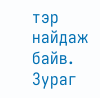тэр найдаж байв.
Зураг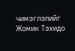чимэглэлийг Жомик Тэхидо